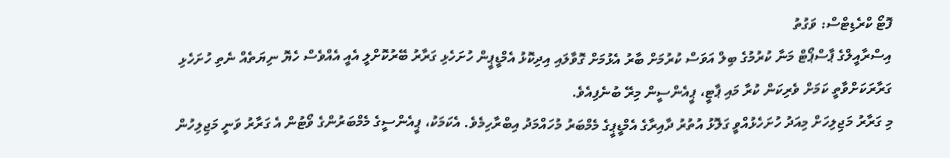ފޮޓޯ ކްރެޑިޓްސް: ވަގުތު
އިސްރާއީލްގެ ޕާސްޕޯޓް މަނާ ކުރުމުގެ ބިލް އަވަސް ކުރުމަށް ބާރު އެޅުމަށް ގޮވާލައި އިދިކޮޅު އެމްޑީޕީން ހުށަހެޅި ގަރާރު ބޭރުކޮށްލީ އެއީ އެއްވެސް ހެޔޮ ނިޔަތެއް ނެތި ހުށަހެޅި ގަރާރަކަށްވާތީ ކަމަށް ވެރިކަން ކުރާ މައި ޕާޓީ، ޕީއެންސީން މިރޭ ބުނެފިއެވެ.
މި ގަރާރު މަޖިލިހަށް މިއަދު ހުށަހެޅުއްވީ ގަލޮޅު އުތުރު ދާއިރާގެ އެމްޑީޕީގެ މެމްބަރު މުހައްމަދު އިބްރާހިމެވެ. އެކަމަކު، ޕީއެންސީގެ މެމްބަރުންގެ ވޯޓުން އެ ގަރާރު ވަނީ މަޖިލިހުން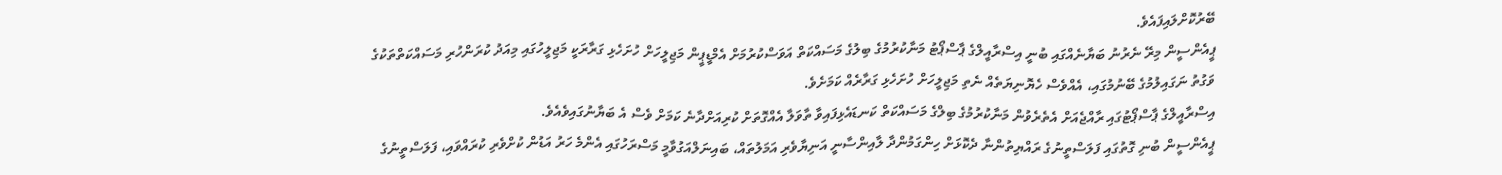ބޭރުކޮށްލައިފައެވެ.
ޕީއެންސީން މިރޭ ނެރުނު ބަޔާނެއްގައި ބުނީ އިސްރާއީލްގެ ޕާސްޕޯޓު މަނާކުރުމުގެ ބިލުގެ މަސައްކަތް އަވަސްކުރުމަށް އެމްޑީޕީން މަޖިލީހަށް ހުށަހެޅި ގަރާރަކީ މަޖިލީހުގައި މިއަދު ކުރަންހުރި މަސައްކަތްތަކުގެ ވަގުތު ނަގައިލުމުގެ ބޭނުމުގައި، އެއްވެސް ހެޔޮނިޔަތެއް ނެތި މަޖިލީހަށް ހުށަހެޅި ގަރާރެއް ކަމަށެވެ.
އިސްރާއީލްގެ ޕާސްޕޯޓުގައި ރާއްޖެއަށް އެތެރެވުން މަނާކުރުމުގެ ބިލްގެ މަސައްކަތް ކަނޑައެޅިފައިވާ ތާވަލާ އެއްގޮތަށް ކުރިއަށްދާނެ ކަމަށް ވެސް އެ ބަޔާނުގައިވެއެވެ.
ޕީއެންސީން ބުނި ގޮތުގައި ފަލަސްތީނުގެ ރައްޔިތުންނާ ދެކޮޅަށް ހިންގަމުންދާ ލާއިންސާނީ އަނިޔާވެރި އަމަލުތައް، ބައިނަލްއަގުވާމީ މަސްރަހުގައި އެންމެ ހަރު އަޑުން ކުށްވެރި ކުރައްވައި، ފަލަސްތީނުގެ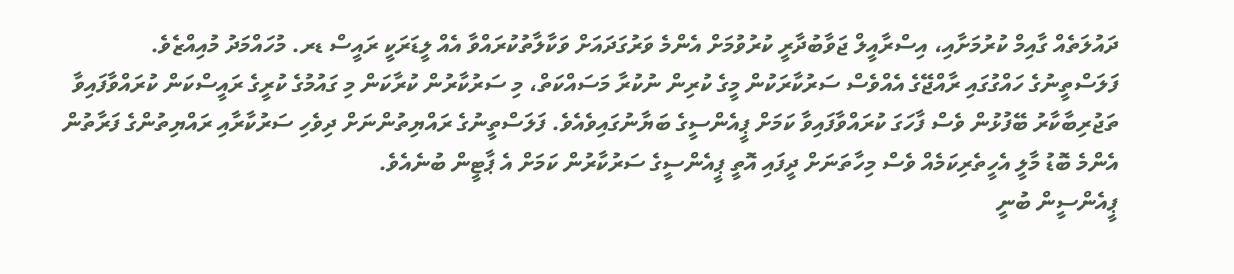ދައުލަތެއް ގާއިމް ކުރުމަށާއި، އިސްރާއީލް ޖަވާބުދާރީ ކުރުވުމަށް އެންމެ ވަރުގަދައަށް ވަކާލާތުކުރައްވާ އެއް ލީޑަރަކީ ރައީސް ޑރ. މުހައްމަދު މުއިއްޒެވެ.
ފަލަސްތީނުގެ ހައްގުގައި ރާއްޖޭގެ އެއްވެސް ސަރުކާރަކުން މީގެ ކުރިން ނުކުރާ މަސައްކަތް، މި ސަރުކާރުން ކުރާކަން މި ގައުމުގެ ކުރީގެ ރައީސްކަން ކުރައްވާފައިވާ ތަޖުރިބާކާރު ބޭފުޅުން ވެސް ފާހަގަ ކުރައްވާފައިވާ ކަމަށް ޕީއެންސީގެ ބަޔާނުގައިވެއެވެ. ފަލަސްތީނުގެ ރައްޔިތުންނަށް ދިވެހި ސަރުކާރާއި ރައްޔިތުންގެ ފަރާތުން އެންމެ ބޮޑު މާލީ އެހީތެރިކަމެއް ވެސް މިހާތަނަށް ދީފައި އޮތީ ޕީއެންސީގެ ސަރުކާރުން ކަމަށް އެ ޕާޓީން ބުނެއެވެ.
ޕީއެންސީން ބުނީ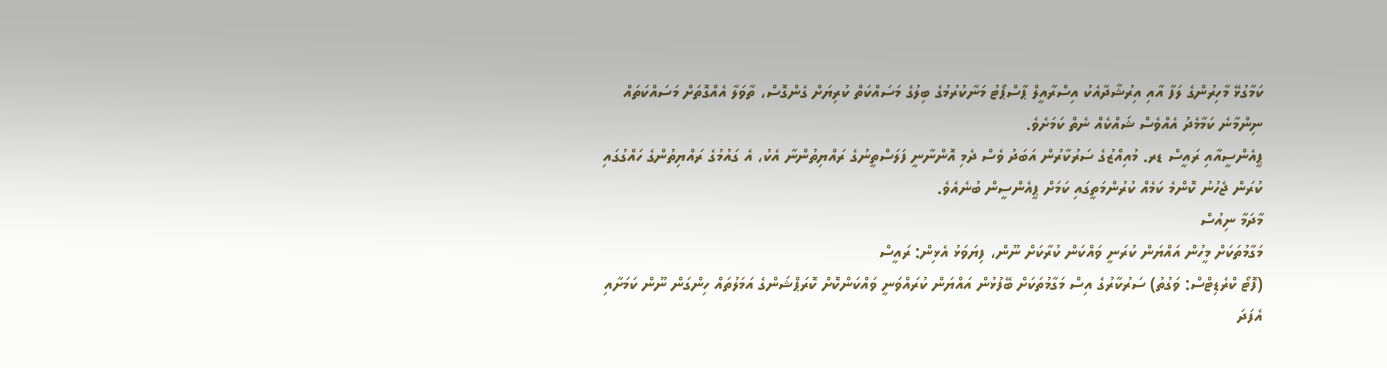ކަމާގުޅޭ މާހިރުންގެ ލަފާ އާއި އިރުޝާދާއެކު އިސްރާއީލް ޕާސްޕޯޓު މަނާކުރުމުގެ ބިލުގެ މަސައްކަތް ކުރިޔަށް ގެންގޮސް، ތާވަލާ އެއްގޮތަށް މަސައްކަތައް ނިންމާނެ ކަމާމެދު އެއްވެސް ޝައްކެއް ނެތް ކަމަށެވެ.
ޕީއެންސީއާއި ރައީސް ޑރ. މުއިއްޒުގެ ސަރުކާރުން އަބަދު ވެސް ދެމި އޮންނާނީ ފަލަސްތީނުގެ ރައްޔިތުންނާ އެކު، އެ ގައުމުގެ ރައްޔިތުންގެ ހައްގުގައި ކުރަން ޖެހުނު ކޮންމެ ކަމެއް ކުރުންމަތީގައި ކަމަށް ޕީއެންސީން ބުނެއެވެ.
މާދަމާ ނިއުސް
މަގާމުތަކަށް މީހުން އައްޔަން ކުރަނީ ވައްކަން ކުރާކަށް ނޫން، ފިޔަވަޅު އެޅިން: ރައީސް
(ފޮޓޯ ކްރެޑިޓްސް: ވަގުތު) ސަރުކާރުގެ އިސް މަގާމުތަކަށް ބޭފުޅުން އައްޔަން ކުރައްވަނީ ވައްކަންކޮށް ކޮރަޕްޝަންގެ އަމަލުތައް ހިންގަން ނޫން ކަމަށާއި އެފަދަ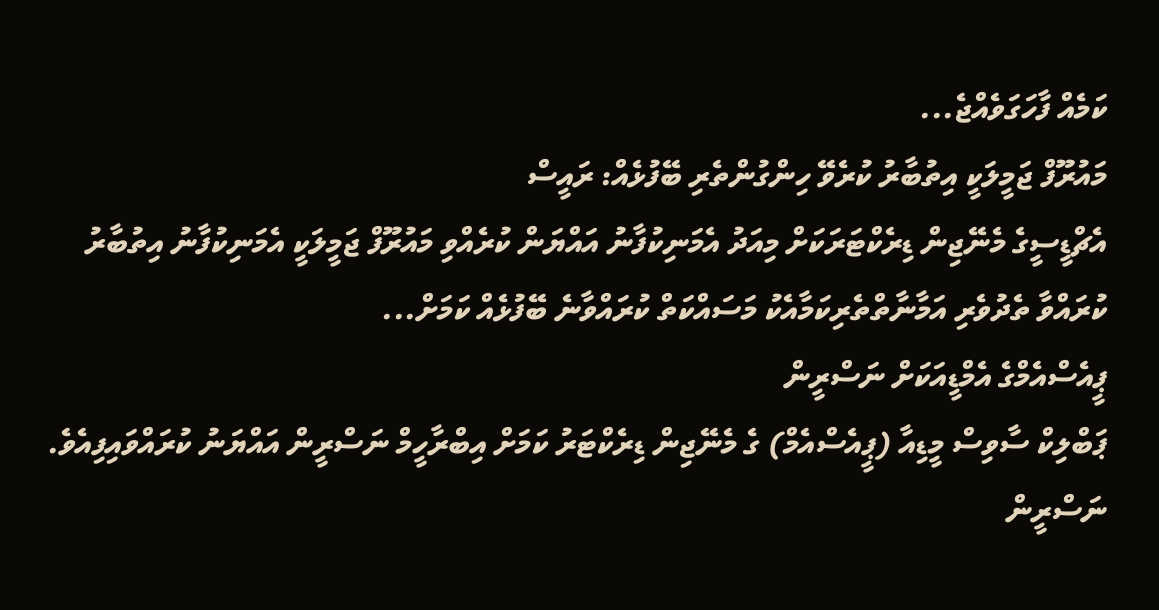ކަމެއް ފާހަގަވެއްޖެ...
މައުރޫފް ޖަމީލަކީ އިތުބާރު ކުރެވޭ ހިންގުންތެރި ބޭފުޅެއް: ރައީސް
އެޗްޑީސީގެ މެނޭޖިން ޑިރެކްޓަރަކަށް މިއަދު އެމަނިކުފާނު އައްޔަން ކުރެއްވި މައުރޫފް ޖަމީލަކީ އެމަނިކުފާނު އިތުބާރު ކުރައްވާ ތެދުވެރި އަމާނާތްތެރިކަމާއެކު މަސައްކަތް ކުރައްވާނެ ބޭފުޅެއް ކަމަށް...
ޕީއެސްއެމްގެ އެމްޑީއަކަށް ނަސްރީން
ޕަބްލިކް ސާވިސް މީޑިއާ (ޕީއެސްއެމް) ގެ މެނޭޖިން ޑިރެކްޓަރު ކަމަށް އިބްރާހީމް ނަސްރީން އައްޔަނު ކުރައްވައިފިއެވެ. ނަސްރީން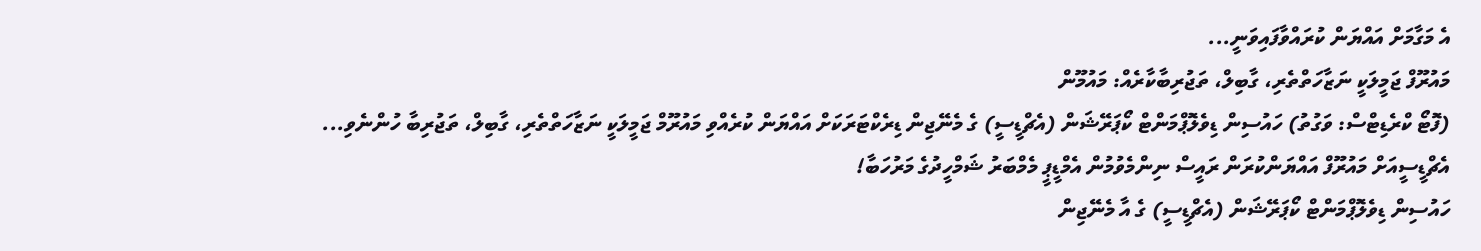އެ މަގާމަށް އައްޔަން ކުރައްވާފައިވަނީ...
މައުރޫފް ޖަމީލަކީ ނަޒާހަތްތެރި، ގާބިލް، ތަޖުރިބާކާރެއް: މައުމޫން
(ފޮޓޯ ކްރެޑިޓްސް: ވަގުތު) ހައުސިން ޑިވެލޮޕްމަންޓް ކޯޕަރޭޝަން (އެޗްޑީސީ) ގެ މެނޭޖިން ޑިރެކްޓަރަކަށް އައްޔަން ކުރެއްވި މައުރޫމް ޖަމީލަކީ ނަޒާހަތްތެރި، ގާބިލް، ތަޖުރިބާ ހުންނެވި...
އެޗްޑީސީއަށް މައުރޫފް އައްޔަންކުރަން ރައީސް ނިންމެވުމުން އެމްޑީޕީ މެމްބަރު ޝަމްހީދުގެ މަރުހަބާ!
ހައުސިން ޑިވެލޮޕްމަންޓް ކޯޕަރޭޝަން (އެޗްޑީސީ) ގެ އާ މެނޭޖިން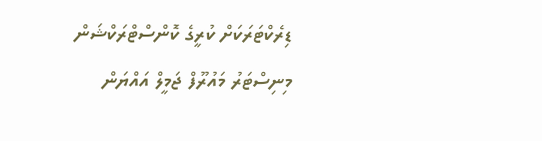ޑިރެކްޓަރަކަށް ކުރީގެ ކޮންސްޓްރަކްޝަން މިނިސްޓަރު މައުރޫފް ޖަމީލް އައްޔަން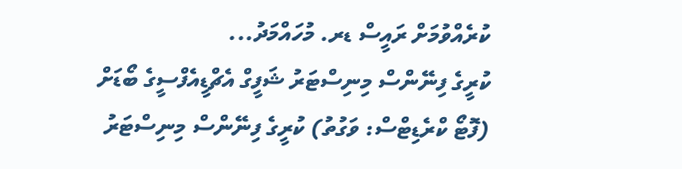ކުރެއްވުމަށް ރައީސް ޑރ. މުހައްމަދު...
ކުރީގެ ފިނޭންސް މިނިސްޓަރު ޝަފީގް އެޗްޑީއެފްސީގެ ބޯޑަށް
(ފޮޓޯ ކްރެޑިޓްސް: ވަގުތު) ކުރީގެ ފިނޭންސް މިނިސްޓަރު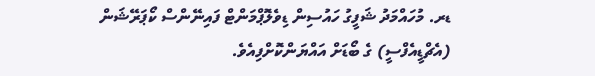ޑރ. މުހައްމަދު ޝަފީގު ހައުސިން ޑިވެލޮޕްމަންޓް ފައިނޭންސް ކޯޕަރޭޝަން (އެޗްޑީއެފްސީ) ގެ ބޯޑަށް އައްޔަންކޮށްފިއެވެ.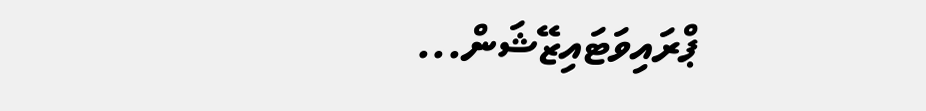ޕްރައިވަޓައިޒޭޝަން...